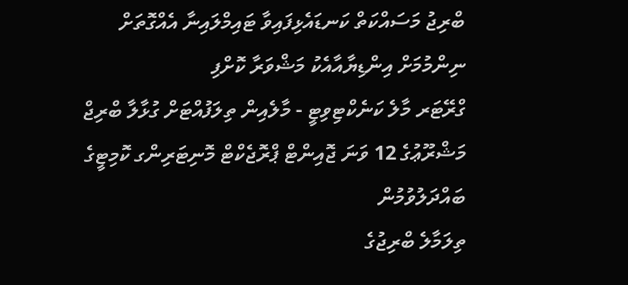ބްރިޖު މަސައްކަތް ކަނޑައެޅިފައިވާ ޓައިމްލައިނާ އެއްގޮތަށް ނިންމުމަށް އިންޑިޔާއާއެކު މަޝްވަރާ ކޮށްފި
ގްރޭޓަރ މާލެ ކަނެކްޓިވިޓީ - މާލެއިން ތިލަފުއްޓަށް ގުޅާލާ ބްރިޖް މަޝްރޫޢުގެ 12 ވަނަ ޖޮއިންޓް ޕްރޮޖެކްޓް މޮނިޓަރިންގ ކޮމިޓީގެ ބައްދަލުވުމުން
ތިލަމާލެ ބްރިޖުގެ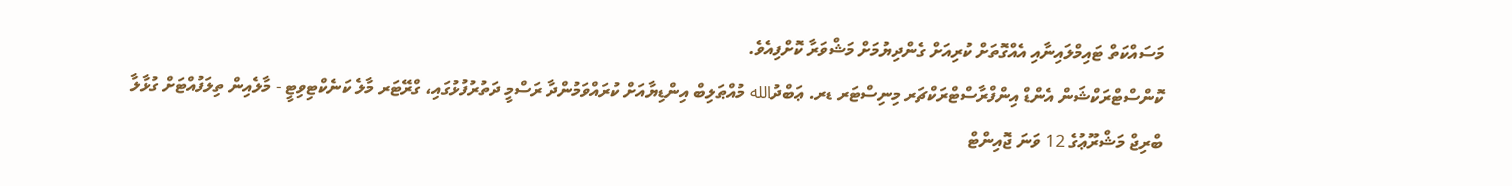މަސައްކަތް ޓައިމްލައިނާއި އެއްގޮތަށް ކުރިއަށް ގެންދިޔުމަށް މަޝްވަރާ ކޮށްފިއެވެ.
ކޮންސްޓްރަކްޝަން އެންޑް އިންފްރާސްޓްރަކްޗަރ މިނިސްޓަރ ޑރ. ޢަބްދުالله މުއްޠަލިބް އިންޑިޔާއަށް ކުރައްވަމުންދާ ރަސްމީ ދަތުރުފުޅުގައި، ގްރޭޓަރ މާލެ ކަނެކްޓިވިޓީ - މާލެއިން ތިލަފުއްޓަށް ގުޅާލާ ބްރިޖް މަޝްރޫޢުގެ 12 ވަނަ ޖޮއިންޓް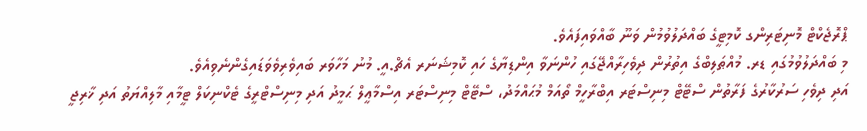ޕްރޮޖެކްޓް މޮނިޓަރިންގ ކޮމިޓީގެ ބައްދަލުވުމުން ވަނޫ ބާއްވައިފައެވެ.
މި ބައްދަލުވުމުގައި ޑރ. މުއްޠަލިބްގެ އިތުރުން ދިވެހިރާއްޖޭގައި ހުންނަވާ އިންޑިޔާގެ ހައި ކޮމިޝަނަރ އެޗް.އީ. މުނު މަހާވަރ ބައިވެރިވެވަޑައިގެންނެވިއެވެ.
އަދި ދިވެހި ސަރުކާރުގެ ފަރާތުން ސްޓޭޓް މިނިސްޓަރ އިބްރާހީމް ތޯއަމް މުޙައްމަދު، ސްޓޭޓް މިނިސްޓަރ އިސްމާޢީލް ޙަމީދު އަދި މިނިސްޓްރީގެ ޓެކްނިކަލް ޓީމާއި މާލިއްޔަތު އަދި ޚާރިޖީ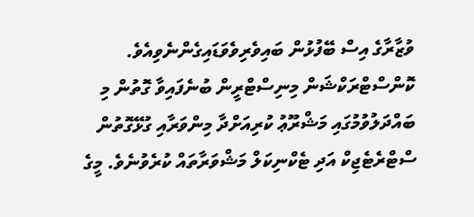ވުޒާރާގެ އިސް ބޭފުޅުން ބައިވެރިވެވަޑައިގެންނެވިއެވެ.
ކޮންސްޓްރަކްޝަން މިނިސްޓްރީން ބުނެފައިވާ ގޮތުން މި ބައްދަލުވުމުގައި މަޝްރޫޢު ކުރިއަށްދާ މިންވަރާއި ގުޅޭގޮތުން ސްޓްރެޓެޖިކް އަދި ޓެކްނިކަލް މަޝްވަރާތައް ކުރެވުނެވެ. މީގެ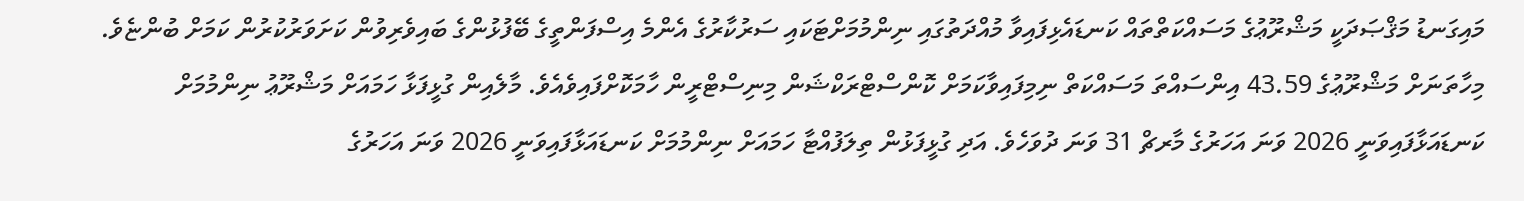މައިގަނޑު މަޤްޞަދަކީ މަޝްރޫޢުގެ މަސައްކަތްތައް ކަނޑައެޅިފައިވާ މުއްދަތުގައި ނިންމުމަށްޓަކައި ސަރުކާރުގެ އެންމެ އިސްފަންތީގެ ބޭފުޅުންގެ ބައިވެރިވުން ކަށަވަރުކުރުން ކަމަށް ބުންޏެވެ.
މިހާތަނަށް މަޝްރޫޢުގެ 43.59 އިންސައްތަ މަސައްކަތް ނިމިފައިވާކަމަށް ކޮންސްޓްރަކްޝަން މިނިސްޓްރީން ހާމަކޮށްފައިވެއެވެ. މާލެއިން ގުޅީފަޅާ ހަމައަށް މަޝްރޫޢު ނިންމުމަށް ކަނޑައަޅާފައިވަނީ 2026 ވަނަ އަހަރުގެ މާރޗް 31 ވަނަ ދުވަހެވެ. އަދި ގުޅީފަޅުން ތިލަފުއްޓާ ހަމައަށް ނިންމުމަށް ކަނޑައަޅާފައިވަނީ 2026 ވަނަ އަހަރުގެ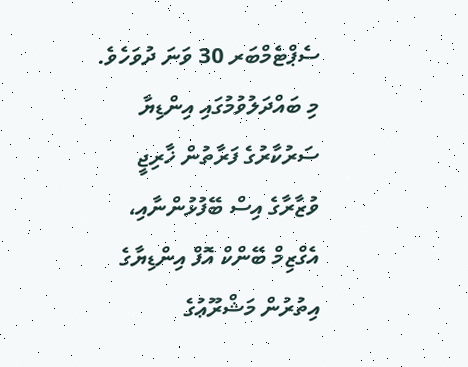ސެޕްޓެމްބަރ 30 ވަނަ ދުވަހެވެ.
މި ބައްދަލުވުމުގައި އިންޑިޔާ ސަރުކާރުގެ ފަރާތުން ޚާރިޖީ ވުޒާރާގެ އިސް ބޭފުޅުންނާއި، އެގްޒިމް ބޭންކް އޮފް އިންޑިޔާގެ އިތުރުން މަޝްރޫޢުގެ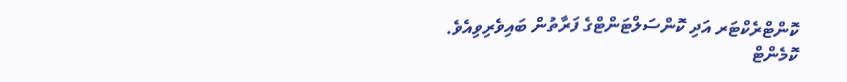ކޮންޓްރެކްޓަރ އަދި ކޮންސަލްޓަންޓްގެ ފަރާތުން ބައިވެރިވިއެވެ.
ކޮމެންޓް